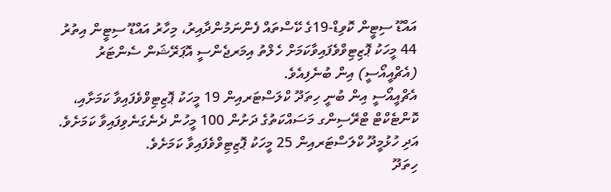އައްޑޫ ސިޓީން ކޮވިޑް-19ގެ ކޭސްތައް ފެންނަމުންދާއިރު، މިހާރު އައްޑޫ ސިޓީން އިތުރު 44 މީހަކު ޕޮޒިޓިވްވެފައިވާކަމަށް ހެލްތު އިމަރޖެންސީ އޮޕަރޭޝަން ސެންޓަރު (އެޗްއީއޯސީ) އިން ބުނެފިއެވެ.
އެޗްއީއޯސީ އިން ބުނީ ހިތަދޫ ކްލަސްޓަރއިން 19 މީހަކު ޕޮޒިޓިވްވެފައިވާ ކަމަށާއި، ކޮންޓެކްޓް ޓްރޭސިންގ މަސައްކަތުގެ ދަށުން 100 މީހުން ދެނެގަނެވިފައިވާ ކަމަށެވެ. އަދި ހުޅުމީދޫ ކްލަސްޓަރއިން 25 މީހަކު ޕޮޒިޓިވްވެފައިވާ ކަމަށެވެ.
ހިތަދޫ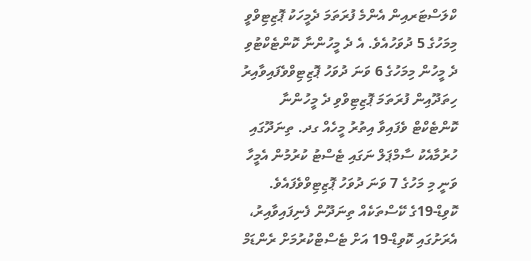ކްލަސްޓަރއިން އެންމެ ފުރަތަމަ ދެމީހަކު ޕޮޒިޓިވްވީ މިމަހުގެ 5 ދުވަހުއެވެ. އެ ދެ މީހުންނާ ކޮންޓެކްޓުވި ދެ މީހުން މިމަހުގެ 6 ވަނަ ދުވަހު ޕޮޒިޓިވްވެފައިވާއިރު ހިތަދޫއިން ފުރަތަމަ ޕޮޒިޓިވްވި ދެ މީހުންނާ ކޮންޓެކްޓް ވެފައިވާ އިތުރު މީހެއް ގދ. ތިނަދޫގައި ހުރުމާއެކު ސާމްޕަލް ނަގައި ޓެސްޓު ކުރުމުން އެމީހާ ވަނީ މި މަހުގެ 7 ވަނަ ދުވަހު ޕޮޒިޓިވްވެފައެވެ.
ކޮވިޑް-19ގެ ކޭސްތަކެއް ތިނަދޫން ފެނިފައިވާއިރު، އެރަށުގައި ކޮވިޑް-19 އަށް ޓެސްޓްކުރުމަށް ރެންޑަމް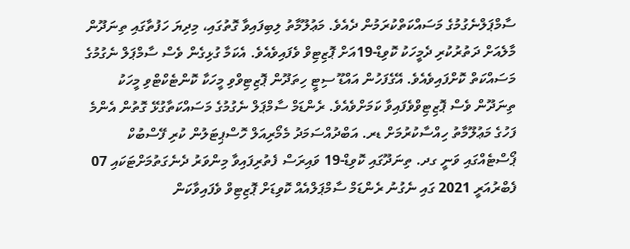ސާމްޕަލްނެގުމުގެ މަސައްކަތްކުރަމުން ދެއެވެ. މަޢުލޫމާތު ލިބިފައިވާ ގޮތުގައި، މިދިޔަ ހަފުތާގައި ތިނަދޫން މާލެއަށް ދަތުރުކުރި ދެމީހަކު ކޮވިޑް-19އަށް ޕޮޒިޓިވް ވެފައިވެއެވެ. އެކަމާ ގުޅިގެން ވެސް ސާމްޕަލް ނެގުމުގެ މަސައްކަތް ކޮށްފައިވެއެވެ. އޭގެފަހުން އައްޑޫ ސިޓީ ހިތަދޫން ޕޮޒިޓިވްވި މީހަކާ ކޮންޓެކްޓްވި މީހަކު ތިނަދޫން ވެސް ޕޮޒިޓިވްވެފައިވާ ކަމަށްވެއެވެ. ރެންޑަމް ސާމްޕަލް ނެގުމުގެ މަސައްކަތާގުޅޭ ގޮތުން އެންމެ ފަހުގެ މަޢުލޫމާތު ހިއްސާކުރުމަށް ޑރ. އަބްދުއްސަމަދު މެމޯރިއަލް ހޮސްޕިޓަލުން ކުރި ފޭސްބުކް ޕޯސްޓެއްގައި ވަނީ ގދ. ތިނަދޫގައި ކޮވިޑް-19 ވައިރަސް ފެތުރިފައިވާ މިންވަރު ދެނެގަތުމަށްޓަކައި 07 ފެބްރުއަރީ 2021 ގައި ނެގުނު ރެންޑަމް ސާމްޕަލްއެއް ކޮވިޑަށް ޕޮޒިޓިވް ވެފައިވާކަން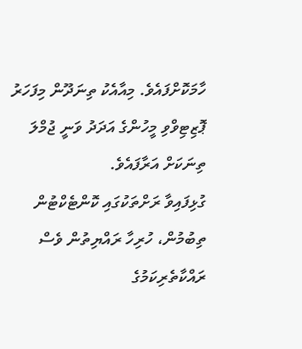ހާމަކޮށްފައެވެ. މިއާއެކު ތިނަދޫން މިފަހަރު ޕޮޒިޓިވްވި މީހުންގެ އަދަދު ވަނީ ޖުމްލަ ތިނަކަށް އަރާފައެވެ.
ގުޅިފައިވާ ރަށްތަކުގައި ކޮންޓެކްޓުން ތިބުމުން، ހުރިހާ ރައްޔިތުން ވެސް ރައްކާތެރިކަމުގެ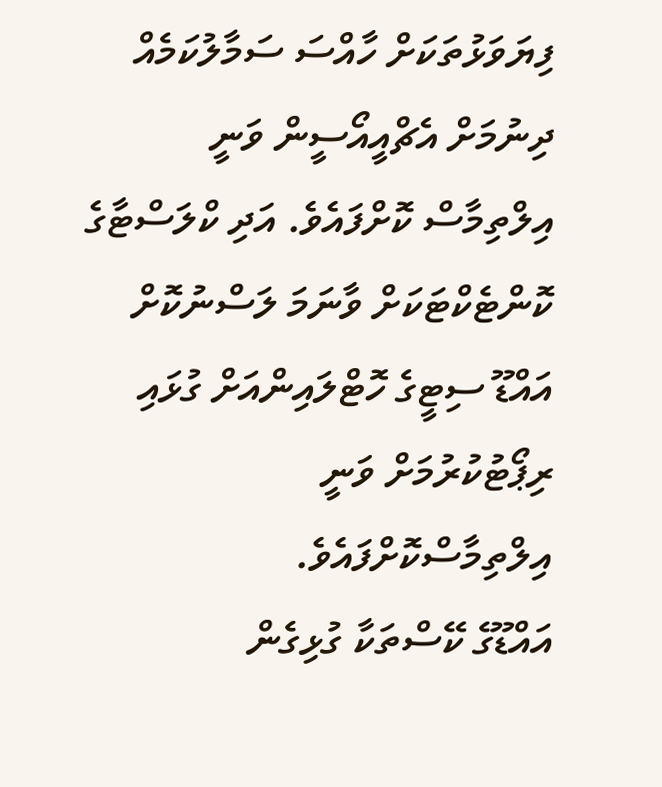ފިޔަވަޅުތަކަށް ހާއްސަ ސަމާލުކަމެއް ދިނުމަށް އެޗްއީއޯސީން ވަނީ އިލްތިމާސް ކޮށްފައެވެ. އަދި ކްލަސްޓާގެ ކޮންޓެކްޓަކަށް ވާނަމަ ލަސްނުކޮށް އައްޑޫ ސިޓީގެ ހޮޓްލައިންއަށް ގުޅައި ރިޕޯޓުކުރުމަށް ވަނީ އިލްތިމާސްކޮށްފައެވެ.
އައްޑޫގެ ކޭސްތަކާ ގުޅިގެން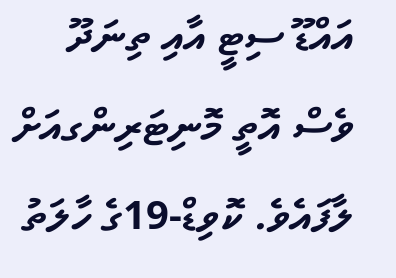އައްޑޫ ސިޓީ އާއި ތިނަދޫ ވެސް އޮތީ މޮނިޓަރިންގއަށް ލާފައެވެ. ކޮވިޑް-19ގެ ހާލަތު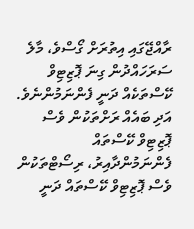ރާއްޖޭގައި އިތުރަށް ގޯސްވެ، މާލެ ސަރަހައްދުން ގިނަ ޕޮޒިޓިވް ކޭސްތަކެއް ދަނީ ފެންނަމުންނެވެ. އަދި ބައެއް ރަށްތަކުން ވެސް ޕޮޒިޓިވް ކޭސްތައް ފެންނަމުންދާއިރު، ރިސޯޓްތަކުން ވެސް ޕޮޒިޓިވް ކޭސްތައް ދަނީ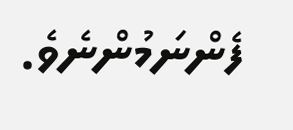ފެންނަމުންނެވެ.